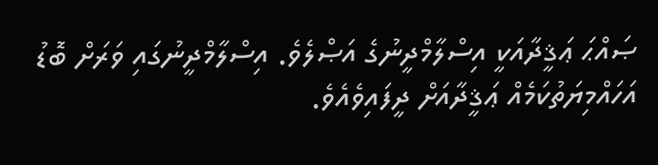ޞައްޙަ ޢަޤީދާއަކީ އިސްލާމްދީނުގެ އަޞްލެވެ. އިސްލާމްދީނުގައި ވަރަށް ބޮޑު އަހައްމިޔަތުކަމެއް ޢަޤީދާއަށް ދީފައިވެއެވެ.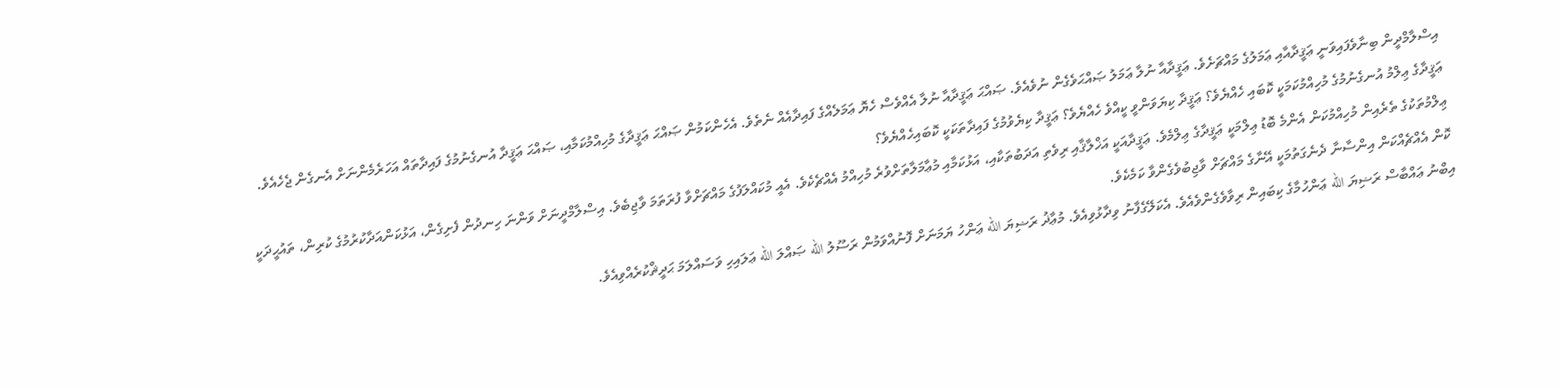އިސްލާމްދީން ބިނާވެފައިވަނީ ޢަޤީދާއާއި ޢަމަލުގެ މައްޗަށެވެ. ޢަޤީދާއާ ނުލާ ޢަމަލު ޞައްޙަވެގެން ނުވެއެވެ. ޞައްޙަ ޢަޤީދާއާ ނުލާ އެއްވެސް ހެޔޮ ޢަމަލެއްގެ ފައިދާއެއް ނެތެވެ. އެހެންކަމުން ޞައްޙަ ޢަޤީދާގެ މުހިއްމުކަމާއި، ޞައްޙަ ޢަޤީދާ އުނގެނުމުގެ ފައިދާތައް އަހަރެމެންނަށް އެނގެން ޖެހެއެވެ.
ޢަޤީދާގެ ޢިލްމު އުނގެނުމުގެ މުހިއްމުކަމަކީ ކޮބައި ހެއްޔެވެ؟ ޢަޤީދާ ކިޔަވަންވީ ކީއްވެ ހެއްޔެވެ؟ ޢަޤީދާ ކިޔެވުމުގެ ފައިދާތަކަކީ ކޮބައިހެއްޔެވެ؟
ޢިލްމުތަކުގެ ތެރެއިން މުހިއްމުކަން އެންމެ ބޮޑު ޢިލްމަކީ ޢަޤީދާގެ ޢިލްމެވެ. ޢަޤީދާއަކީ އަޚްލާޤާއި ރިވެތި އަދަބުތަކާއި، އަޅުކަމާއި މުޢާމަލާތަށްވުރެ މުހިއްމު އެއްޗެކެވެ. އެއީ މުކައްލަފުގެ މައްޗަށްވާ ފުރަތަމަ ވާޖިބެވެ. އިސްލާމްދީނަށް ވަންނަ ހިނދުން ފެށިގެން، އަޅުކަންއަދާކުރުމުގެ ކުރިން، ތައުޙީދަކީ ކޮން އެއްޗެއްކަން އިންސާނާ ދެނެގަތުމަކީ އޭނާގެ މައްޗަށް ވާޖިބުވެގެންވާ ކަމެކެވެ.
އިބްނު ޢައްބާސް ރަޟިޔަ الله ޢަންހުމާގެ ކިބައިން ރިވާވެގެންވެއެވެ. އެކަލޭގެފާނު ވިދާޅުވިއެވެ. މުޢާޛު ރަޟިޔަ الله ޢަންހު ޔަމަނަށް ފޮނުއްވަމުން ރަސޫލު الله ޞައްލަ الله ޢަލައިހި ވަސައްލަމަ ޙަދީޘްކުރެއްވިއެވެ.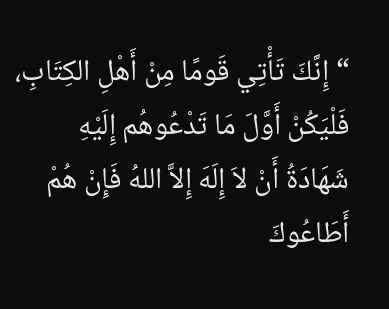“إِنَّكَ تَأْتِي قَومًا مِنْ أَهْلِ الكِتَابِ، فَلْيَكُنْ أَوَّلَ مَا تَدْعُوهُم إِلَيْهِ شَهَادَةُ أَنْ لاَ إِلَهَ إِلاَّ اللهُ فَإِنْ هُمْ أَطَاعُوكَ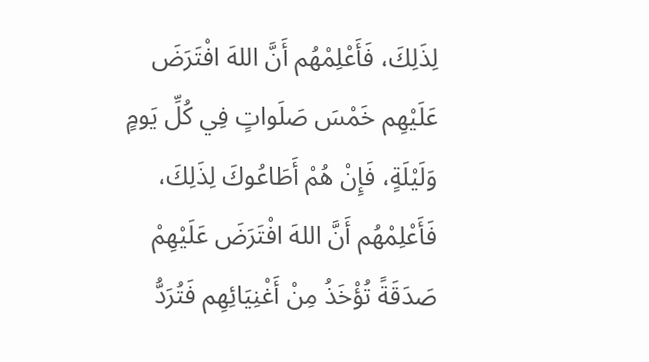لِذَلِكَ، فَأَعْلِمْهُم أَنَّ اللهَ افْتَرَضَ عَلَيْهِم خَمْسَ صَلَواتٍ فِي كُلِّ يَومٍ وَلَيْلَةٍ، فَإِنْ هُمْ أَطَاعُوكَ لِذَلِكَ، فَأَعْلِمْهُم أَنَّ اللهَ افْتَرَضَ عَلَيْهِمْ صَدَقَةً تُؤْخَذُ مِنْ أَغْنِيَائِهِم فَتُرَدُّ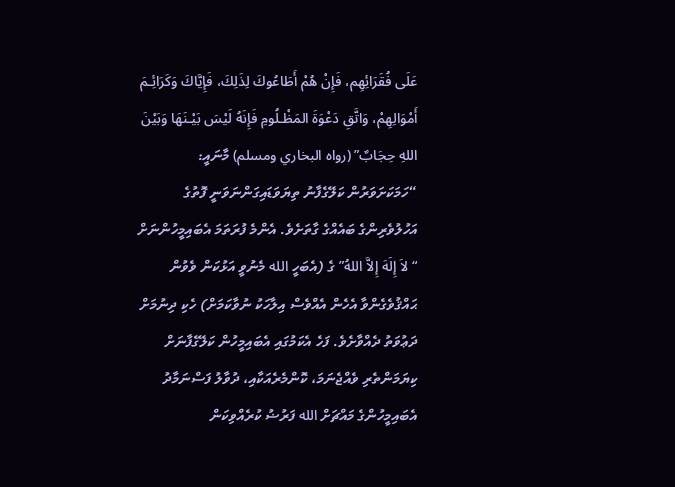عَلَى فُقَرَائِهِم، فَإِنْ هُمْ أَطَاعُوكَ لِذَلِكَ، فَإِيَّاكَ وَكَرَائِـمَ أَمْوَالِهِمْ، وَاتَّقِ دَعْوَةَ المَظْـلُومِ فَإِنَهُ لَيْسَ بَيْـنَهَا وَبَيْنَ اللهِ حِجَابٌ” (رواه البخاري ومسلم) މާނައީ: “ހަމަކަށަވަރުން ކަލޭގެފާނު ތިޔަވަޑައިގަންނަވަނީ ފޮތުގެ އަހުލުވެރިންގެ ބައެއްގެ ގާތަށެވެ. އެންމެ ފުރަތަމަ އެބައިމީހުންނަށް “لاَ إِلَهَ إِلاَّ اللهُ” ގެ (އެބަހީ الله މެނުވީ އަޅުކަން ވެވުން ޙައްޤުވެގެންވާ އެހެން އެއްވެސް އިލާހަކު ނުވާކަމަށް) ހެކި ދިނުމަށް ދަޢުވަތު ދެއްވާށެވެ. ފަހެ އެކަމުގައި އެބައިމީހުން ކަލޭގެފާނަށް ކިޔަމަންތެރި ވެއްޖެނަމަ، ކޮންމެރެއަކާއި، ދުވާލު ފަސްނަމާދު އެބައިމީހުންގެ މައްޗަށް الله ފަރުޟު ކުރެއްވިކަން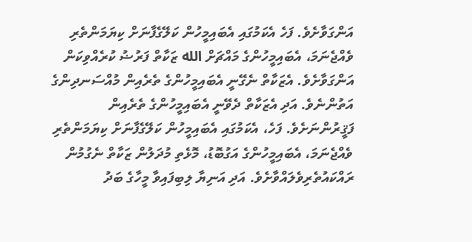އަންގަވާށެވެ. ފަހެ އެކަމުގައި އެބައިމީހުން ކަލޭގެފާނަށް ކިޔަމަންތެރި ވެއްޖެނަމަ، އެބައިމީހުންގެ މައްޗަށް الله ޒަކާތް ފަރުޟު ކުރެއްވިކަން އަންގަވާށެވެ. އެޒަކާތް ނެގޭނީ އެބައިމީހުންގެ ތެރެއިން މުއްސަނދިންގެ އަތުންނެވެ. އަދި އެޒަކާތް ދެވޭނީ އެބައިމީހުންގެ ތެރެއިން ފަޤީރުންނަށެވެ. ފަހެ، އެކަމުގައި އެބައިމީހުން ކަލޭގެފާނަށް ކިޔަމަންތެރި ވެއްޖެނަމަ، އެބައިމީހުންގެ އަގުބޮޑު، މޮޅެތި މުދަލުން ޒަކާތް ނެގުމުން ރައްކައުތެރިވެލައްވާށެވެ. އަދި އަނިޔާ ލިބިފައިވާ މީހާގެ ބަދު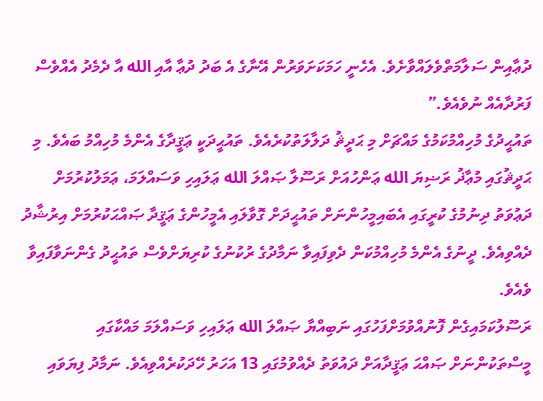ދުޢާއިން ސަލާމަތްވެލައްވާށެވެ. އެހެނީ ހަމަކަށަވަރުން އޭނާގެ އެ ބަދު ދުޢާ އާއި الله އާ ދެމެދު އެއްވެސް ފަރުދާއެއް ނުވެއެވެ.”
ތައުޙީދުގެ މުހިއްމުކަމުގެ މައްޗަށް މި ޙަދީޘު ދަލާލަތުކުރެއެވެ. ތައުޙީދަކީ ޢަޤީދާގެ އެންމެ މުހިއްމު ބައެވެ. މި ޙަދީޘުގައި މުޢާޛު ރަޟިޔަ الله ޢަންހުއަށް ރަސޫލާ ޞައްލަ الله ޢަލައިހި ވަސައްލަމަ، ޢަމަލުކުރުމަށް ދަޢުވަތު ދިނުމުގެ ކުރީގައި އެބައިމީހުންނަށް ތައުޙީދަށް ގޮވާލައި އެމީހުންގެ ޢަޤީދާ ޞައްޙަކުރުމަށް އިރުޝާދު ދެއްވިއެވެ. ދީނުގެ އެންމެ މުހިއްމުކަން ދެވިފައިވާ ނަމާދުގެ ރުކުނުގެ ކުރިޔަށްވެސް ތައުޙީދު ގެންނަވާފައިވާ ވެއެވެ.
ރަސޫލުކަމައިގެން ފޮނުއްވުމަށްފަހުގައި ނަބިއްޔާ ޞައްލަ الله ޢަލައިހި ވަސައްލަމަ މައްކާގައި މީސްތަކުންނަށް ޞައްޙަ ޢަޤީދާއަށް ދައުވަތު ދެއްވުމުގައި 13 އަހަރު ހޭދަކުރެއްވިއެވެ. ނަމާދު ފިޔަވައި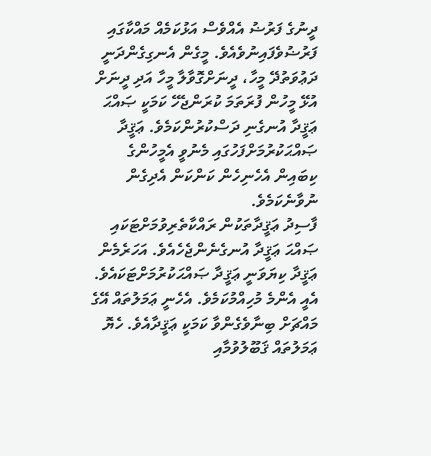ދީނުގެ ފަރުޟު އެއްވެސް އަޅުކަމެއް މައްކާގައި ފަރުޟުވެފައިނުވެއެވެ. މީގެން އެނގިގެންދަނީ ދަޢުވަތުދޭ މީހާ، ދީނަށްގޮވާލާ މީހާ އަދި ދީނަށް އުޅޭ މީހުން ފުރަތަމަ ކުރަންޖެހޭ ކަމަކީ ޞައްޙަ ޢަޤީދާ އުނގެނި ދަސްކުރުންކަމެވެ. ޢަޤީދާ ޞައްޙަކުރުމަށްފަހުގައި މެނުވީ އެމީހުންގެ ކިބައިން އެހެނިހެން ކަންކަން އެދިގެން ނުވާނެކަމެވެ.
ފާސިދު ޢަޤީދާތަކުން ރައްކާތެރިވުމަށްޓަކައި ޞައްޙަ ޢަޤީދާ އުނގެނެންޖެހެއެވެ. އަހަރެމެން ޢަޤީދާ ކިޔަވަނީ ޢަޤީދާ ޞައްޙަކުރުމަށްޓަކައެވެ. އެއީ އެންމެ މުހިއްމުކަމެވެ. އެހެނީ ޢަމަލުތައް އޭގެ މައްޗަށް ބިނާވެގެންވާ ކަމަކީ ޢަޤީދާއެވެ. ހެޔޮ ޢަމަލުތައް ޤަބޫލުވުމާއި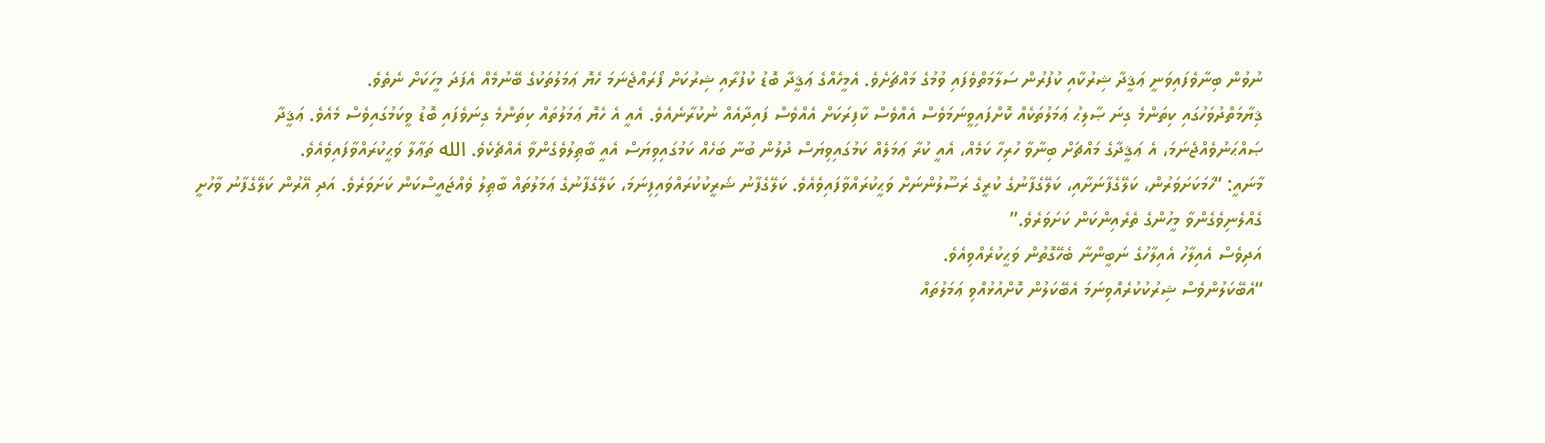ނުވުން ބިނާވެފައިވަނީ ޢަޤީދާ ޝިރުކާއި ކުފުރުން ސަލާމަތްވެފައި ވުމުގެ މައްޗަށެވެ. އެމީހެއްގެ ޢަޤީދާ ބޮޑު ކުފުރާއި ޝިރުކަށް ފޯރައްޖެނަމަ ހެޔޮ ޢަމަލުތަކުގެ ބޭނުމެއް އެފަދަ މީހަކަށް ނެތެވެ.
ޤިޔާމަތްދުވަހުގައި ކިތަންމެ ގިނަ ޞާލިޙު ޢަމަލުތަކެއް ކޮށްފައިވީނަމަވެސް އެއްވެސް ކާފިރަކަށް އެއްވެސް ފައިދާއެއް ނުކުރާނެއެވެ. އެއީ އެ ހެޔޮ ޢަމަލުތައް ކިތަންމެ ގިނަވެފައި ބޮޑު ވީކަމުގައިވެސް މެއެވެ. ޢަޤީދާ ޞައްޙަނުވެއްޖެނަމަ، އެ ޢަޤީދާގެ މައްޗަށް ބިނާވާ ހުރިހާ ކަމެއް، އެއީ ކުރާ ޢަމަލެއް ކަމުގައިވިޔަސް ދުލުން ބުނާ ބަހެއް ކަމުގައިވިޔަސް އެއީ ބާޠިލުވެގެންވާ އެއްޗެކެވެ. الله ތަޢާލާ ވަޙީކުރައްވާފައިވެއެވެ.
މާނައީ: “ހަމަކަށަވަރުން، ކަލޭގެފާނަށާއި، ކަލޭގެފާނުގެ ކުރީގެ ރަސޫލުންނަށް ވަޙީކުރައްވާފައިވެއެވެ. ކަލޭގެފާނު ޝަރީކުކުރައްވައިފިނަމަ، ކަލޭގެފާނުގެ ޢަމަލުތައް ބާޠިލު ވެއްޖައީސްކަން ކަށަވަރެވެ. އަދި އޭރުން ކަލޭގެފާނު ވާހުށީ ގެއްލެނިވެގެންވާ މީހުންގެ ތެރެއިންކަން ކަށަވަރެވެ.”
އަދިވެސް އެއިލާހު އެއިލާހުގެ ނަބީންނާ ބެހޭގޮތުން ވަޙީކުރެއްވިއެވެ.
“އެބޭކަލުންވެސް ޝިރުކުކުރެއްވިނަމަ އެބޭކަލުން ކޮށްއުޅުއްވި ޢަމަލުތައް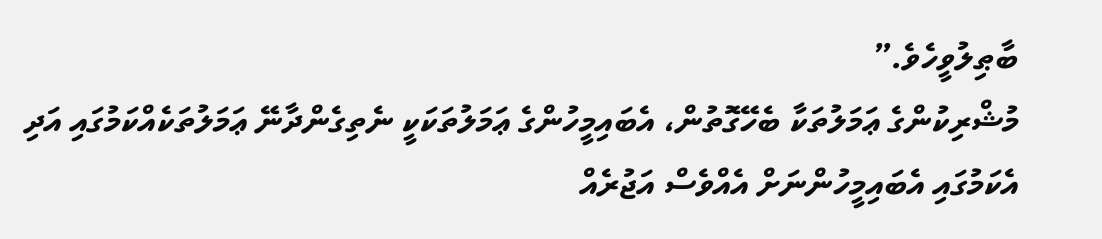ބާޠިލުވީހެވެ.”
މުޝްރިކުންގެ ޢަމަލުތަކާ ބެހޭގޮތުން، އެބައިމީހުންގެ ޢަމަލުތަކަކީ ނެތިގެންދާނޭ ޢަމަލުތަކެއްކަމުގައި އަދި އެކަމުގައި އެބައިމީހުންނަށް އެއްވެސް އަޖުރެއް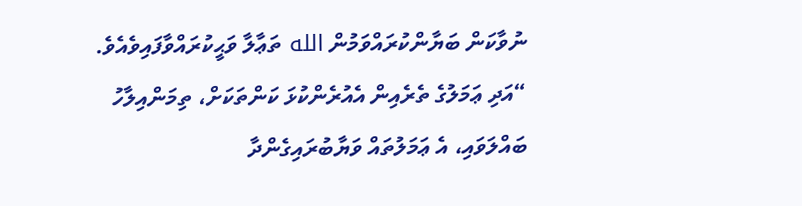ނުވާކަން ބަޔާންކުރައްވަމުން الله ތަޢާލާ ވަޙީކުރައްވާފައިވެއެވެ.
“އަދި ޢަމަލުގެ ތެރެއިން އެއުރެންކުޅަ ކަންތަކަށް، ތިމަންއިލާހު ބައްލަވައި، އެ ޢަމަލުތައް ވަޔާބުރައިގެންދާ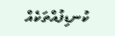ކުނޑިފުއްތަކެއް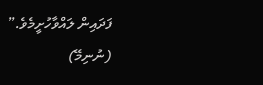ފަދައިން ލައްވާހުށީމެވެ.”
(ނުނިމޭ)